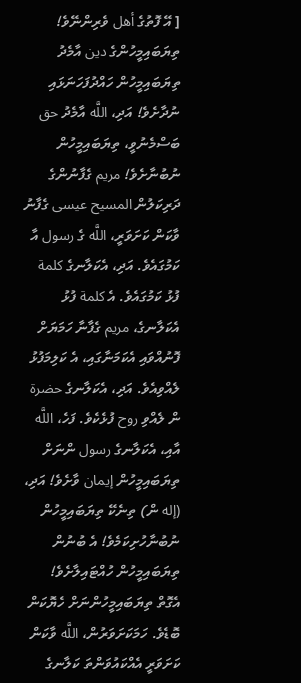[ އޭ ފޮތުގެ أهل ވެރިންނޭވެ! ތިޔަބައިމީހުންގެ دين އާމެދު ތިޔަބައިމީހުން ހައްދުފަހަނަޅައި ނުދާށެވެ! އަދި، اللَّه އާމެދު حق ބަސްމެނުވީ، ތިޔަބައިމީހުން ނުބުނާށެވެ! مريم ގެފާނުންގެ ދަރިކަލުން المسيح عيسى ގެފާނު ވާކަން ކަށަވަރީ، اللَّه ގެ رسول އާ ކަމުގައެވެ. އަދި، އެކަލާނގެ كلمة ފުޅު ކަމުގައެވެ. އެ كلمة ފުޅު އެކަލާނގެ، مريم ގެފާނާ ހަމަޔަށް ފޮނުއްވައި އެކަމަނާގައި، އެ ކަލިމަފުޅު ލެއްވިއެވެ. އަދި، އެކަލާނގެ حضرة ން ލެއްވި روح ފުޅެކެވެ. ފަހެ، اللَّه އާއި، އެކަލާނގެ رسول ންނަށް ތިޔަބައިމީހުން إيمان ވާށެވެ! އަދި، (إله ން) ތިނެކޭ ތިޔަބައިމީހުން ނުބުނާހުށިކަމެވެ! އެ ބުނުން ތިޔަބައިމީހުން ހުއްޓައިލާށެވެ! އެގޮތް ތިޔަބައިމީހުންނަށް ހެޔޮކަން ބޮޑެވެ. ހަމަކަށަވަރުން، اللَّه ވާކަން ކަށަވަރީ އެއްކައުވަންތަ ކަލާނގެ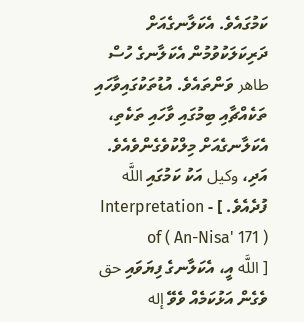ކަމުގައެވެ. އެކަލާނގެއަށް ދަރިކަލަކުވުމުން އެކަލާނގެ ހުސް طاهر ވަންތައެވެ. އުޑުތަކުގައިވާހައި ތަކެއްޗާއި ބިމުގައި ވާހައި ތަކެތި، އެކަލާނގެއަށް މިލްކުވެގެންވެއެވެ. އަދި، وكيل އަކު ކަމުގައި اللَّه ފުދެއެވެ. ] - Interpretation of ( An-Nisa' 171 )
[ اللَّه އީ، އެކަލާނގެ ފިޔަވައި حق ވެގެން އަޅުކަމެއް ވެވޭ إله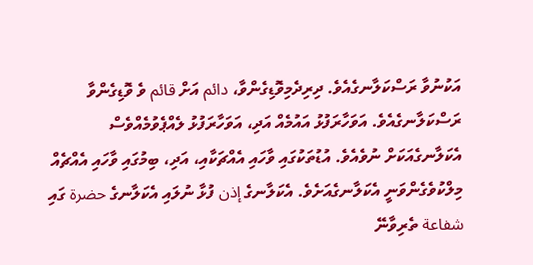އަކުނުވާ ރަސްކަލާނގެއެވެ. ދިރިދެމިވޮޑިގެންވާ، دائم އަށް قائم ވެ ވޮޑިގެންވާ ރަސްކަލާނގެއެވެ. އަވަހާރަފުޅު އައުމެއް އަދި، އަވަހާރަފުޅު ލެއްޕެވުމެއްވެސް އެކަލާނގެއަކަށް ނުވެއެވެ. އުޑުތަކުގައި ވާހައި އެއްޗަކާއި، އަދި، ބިމުގައި ވާހައި އެއްޗެއް މިލްކުވެގެންވަނީ އެކަލާނގެއަށެވެ. އެކަލާނގެ إذن ފުޅާ ނުލައި އެކަލާނގެ حضرة ގައި شفاعة ތެރިވާނޭ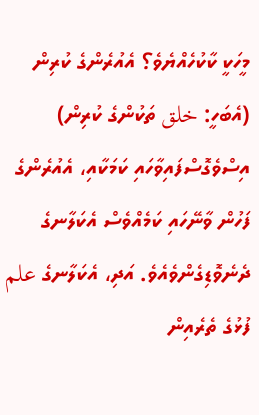މީހަކީ ކާކުހެއްޔެވެ؟ އެއުރެންގެ ކުރިން (އެބަހީ: خلق ތަކުންގެ ކުރިން) އިސްވެގޮސްފައިވާހައި ކަމަކާއި، އެއުރެންގެ ފަހުން ވާނޭހައި ކަމެއްވެސް އެކަލާނގެ ދެނެވޮޑިގެންވެއެވެ. އަދި، އެކަލާނގެ علم ފުޅުގެ ތެރެއިން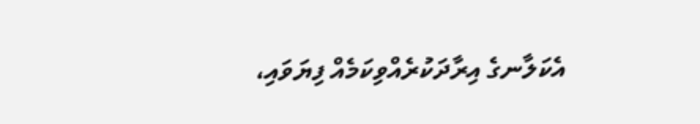އެކަލާނގެ އިރާދަކުރެއްވިކަމެއް ފިޔަވައި،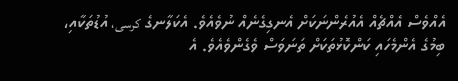އެއްވެސް އެއްޗެއް އެއުރެންނަކަށް އެނގިގެނެއް ނުވެއެވެ. އެކަލާނގެ كرسى، އުޑުތަކާއި، ބިމުގެ އެންމެހައި ކަންކޮޅުތަކަށް ތަނަވަސް ވެގެންވެއެވެ. އެ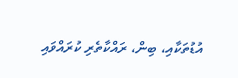އުޑުތަކާއި، ބިން، ރައްކާތެރި ކުރައްވައި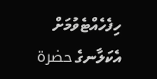ހިފެހެއްޓެވުމަށް އެކަލާނގެ حضرة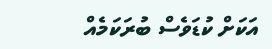އަކަށް ކުޑަވެސް ބުރަކަމެއް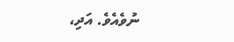ނުވެއެވެ. އަދި،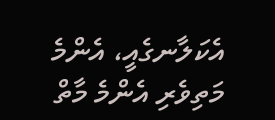އެކަލާނގެއީ، އެންމެ މަތިވެރި އެންމެ މާތް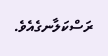ރަސްކަލާނގެއެވެ.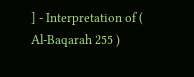] - Interpretation of ( Al-Baqarah 255 )